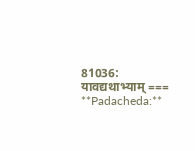81036: यावद्यथाभ्याम् === **Padacheda:**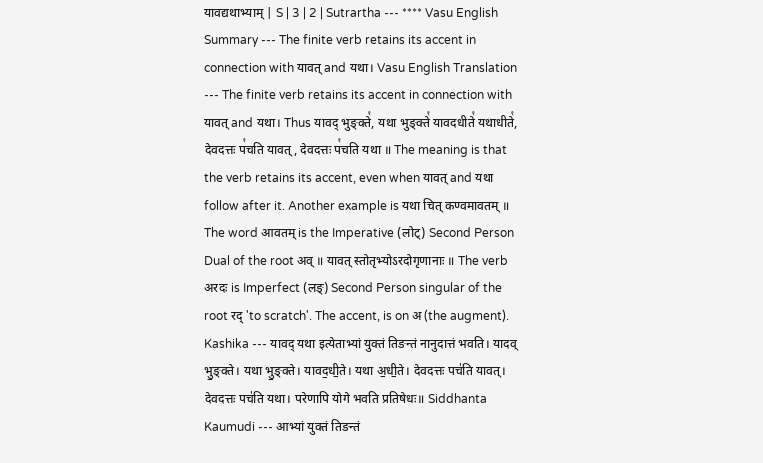यावद्यथाभ्याम् | S | 3 | 2 | Sutrartha --- **** Vasu English Summary --- The finite verb retains its accent in connection with यावत् and यथा। Vasu English Translation --- The finite verb retains its accent in connection with यावत् and यथा। Thus यावद् भुङ्क्ते꣡, यथा भुङ्क्ते꣡ यावदधीते꣡ यथाधीते꣡, देवदत्तः प꣡चति यावत्, देवदत्तः प꣡चति यथा ॥ The meaning is that the verb retains its accent, even when यावत् and यथा follow after it. Another example is यथा चित् कण्वमावतम् ॥ The word आवतम् is the Imperative (लोट्) Second Person Dual of the root अव् ॥ यावत् स्तोतृभ्योऽरदोगृणानाः ॥ The verb अरदः is Imperfect (लङ्) Second Person singular of the root रद् 'to scratch'. The accent, is on अ (the augment). Kashika --- यावद् यथा इत्येताभ्यां युक्तं तिङन्तं नानुदात्तं भवति। यादव् भु॒ङ्क्ते। यथा भु॒ङ्क्ते। यावद॒धी॒ते। यथा अ॒धी॒ते। देवदत्तः पच॑ति यावत्। देवदत्तः पच॑ति यथा। परेणापि योगे भवति प्रतिषेधः॥ Siddhanta Kaumudi --- आभ्यां युक्तं तिङन्तं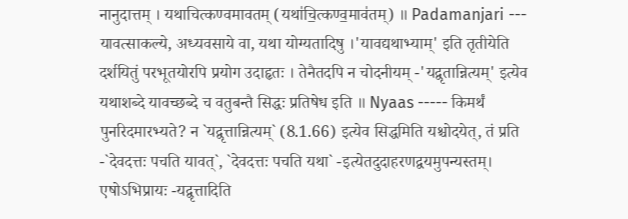नानुदात्तम् । यथाचित्कण्वमावतम् (यथा॑चि॒त्कण्व॒माव॑तम्) ॥ Padamanjari --- यावत्साकल्ये, अध्यवसाये वा, यथा योग्यतादिषु ।'यावद्यथाभ्याम्' इति तृतीयेति दर्शयितुं परभूतयोरपि प्रयोग उदाहृतः । तेनैतदपि न चोदनीयम् -'यद्वृतान्नित्यम्' इत्येव यथाशब्दे यावच्छब्दे च वतुबन्तै सिद्धः प्रतिषेध इति ॥ Nyaas ----- किमर्थं पुनरिदमारभ्यते? न `यद्वृत्तान्नित्यम्` (8.1.66) इत्येव सिद्धमिति यश्चोदयेत्, तं प्रति -`देवदत्तः पचति यावत्`, `देवदत्तः पचति यथा` -इत्येतदुदाहरणद्वयमुपन्यस्तम्। एषोऽभिप्रायः -यद्वृत्तादिति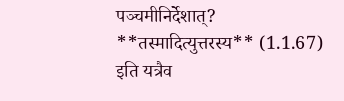पञ्चमीनिर्देशात्? **तस्मादित्युत्तरस्य** (1.1.67) इति यत्रैव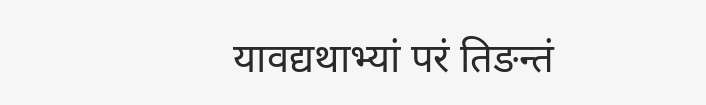यावद्यथाभ्यां परं तिङन्तं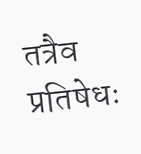तत्रैव प्रतिषेधः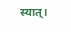स्यात्।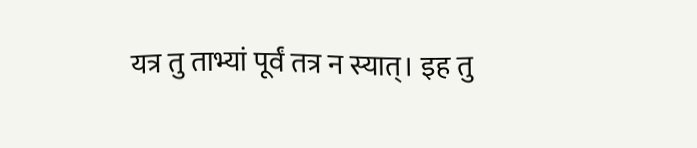यत्र तु ताभ्यां पूर्वं तत्र न स्यात्। इह तु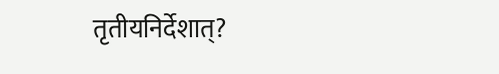तृतीयनिर्देशात्?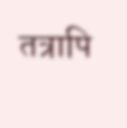तत्रापि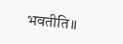भवतीति॥